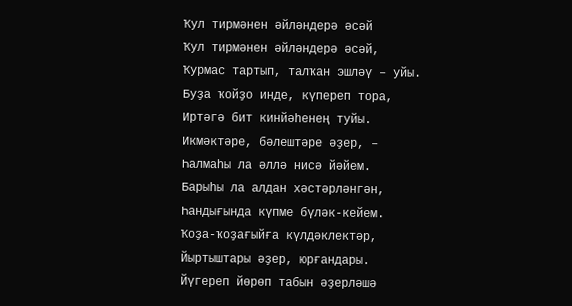Ҡул тирмәнен әйләндерә әсәй
Ҡул тирмәнен әйләндерә әсәй,
Ҡурмас тартып, талҡан эшләү – уйы.
Буҙа ҡойҙо инде, күпереп тора,
Иртәгә бит кинйәһенең туйы.
Икмәктәре, бәлештәре әҙер, –
Һалмаһы ла әллә нисә йәйем.
Барыһы ла алдан хәстәрләнгән,
Һандығында күпме бүләк-кейем.
Ҡоҙа-ҡоҙағыйға күлдәклектәр,
Йыртыштары әҙер, юрғандары.
Йүгереп йөрөп табын әҙерләшә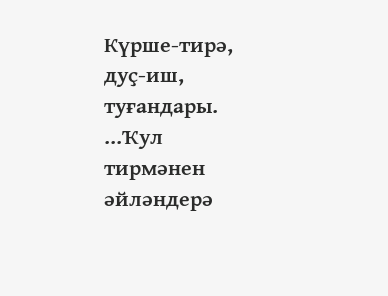Күрше-тирә, дуҫ-иш, туғандары.
...Ҡул тирмәнен әйләндерә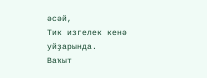әсәй,
Тик изгелек кенә уйҙарында.
Ваҡыт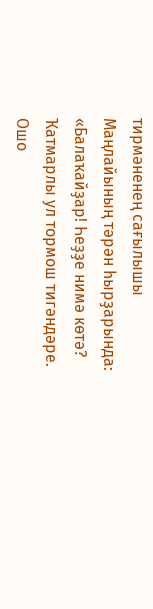тирмәненең сағылышы
Маңлайының тәрән һырҙарында:
«Балаҡайҙар! Һеҙҙе нимә көтә?
Ҡатмарлы ул тормош тигәндәре.
Ошо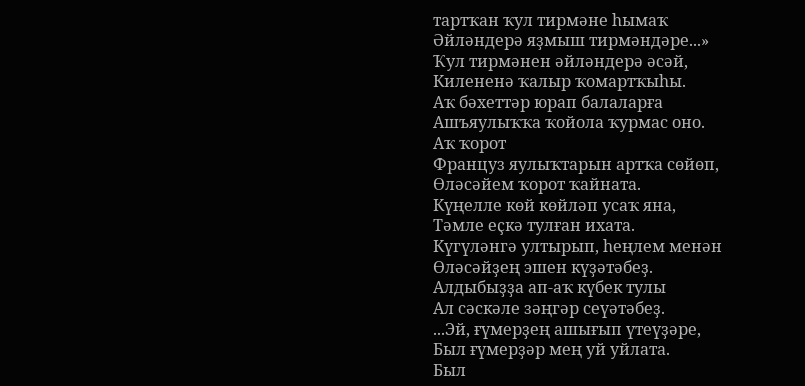тартҡан ҡул тирмәне һымаҡ
Әйләндерә яҙмыш тирмәндәре...»
Ҡул тирмәнен әйләндерә әсәй,
Килененә ҡалыр ҡомартҡыһы.
Аҡ бәхеттәр юрап балаларға
Ашъяулыҡҡа ҡойола ҡурмас оно.
Аҡ ҡорот
Француз яулыҡтарын артҡа сөйөп,
Өләсәйем ҡорот ҡайната.
Күңелле көй көйләп усаҡ яна,
Тәмле еҫкә тулған ихата.
Күгүләнгә ултырып, һеңлем менән
Өләсәйҙең эшен күҙәтәбеҙ.
Алдыбыҙҙа ап-аҡ күбек тулы
Ал сәскәле зәңгәр сеүәтәбеҙ.
...Эй, ғүмерҙең ашығып үтеүҙәре,
Был ғүмерҙәр мең уй уйлата.
Был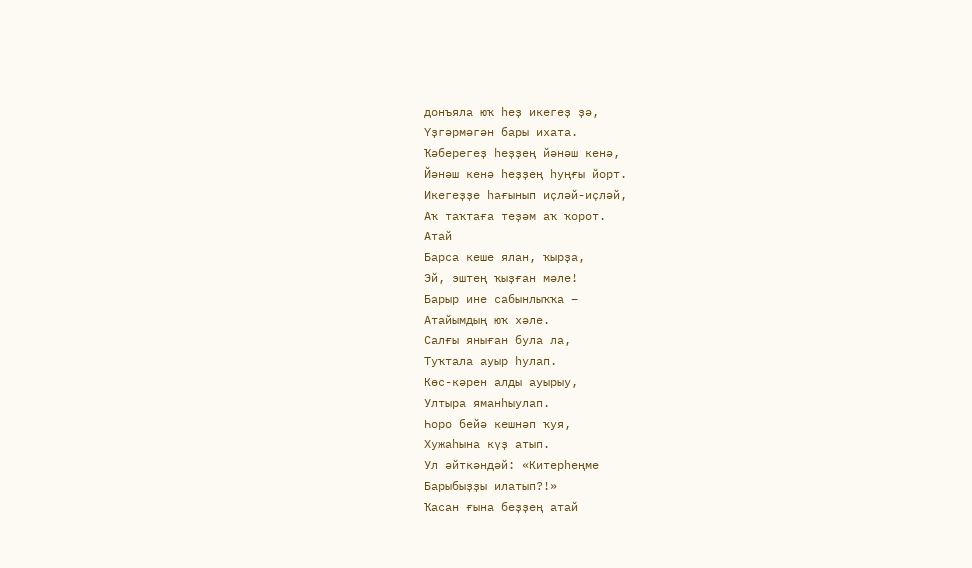донъяла юҡ һеҙ икегеҙ ҙә,
Үҙгәрмәгән бары ихата.
Ҡәберегеҙ һеҙҙең йәнәш кенә,
Йәнәш кенә һеҙҙең һуңғы йорт.
Икегеҙҙе һағынып иҫләй-иҫләй,
Аҡ таҡтаға теҙәм аҡ ҡорот.
Атай
Барса кеше ялан, ҡырҙа,
Эй, эштең ҡыҙған мәле!
Барыр ине сабынлыҡҡа –
Атайымдың юҡ хәле.
Салғы яныған була ла,
Туҡтала ауыр һулап.
Көс-кәрен алды ауырыу,
Ултыра яманһыулап.
Һоро бейә кешнәп ҡуя,
Хужаһына күҙ атып.
Ул әйткәндәй: «Китерһеңме
Барыбыҙҙы илатып?!»
Ҡасан ғына беҙҙең атай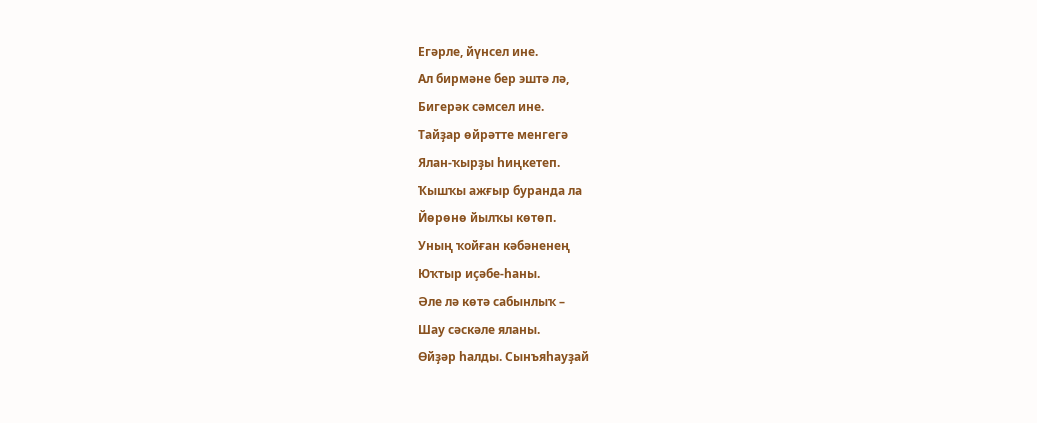Егәрле, йүнсел ине.
Ал бирмәне бер эштә лә,
Бигерәк сәмсел ине.
Тайҙар өйрәтте менгегә
Ялан-ҡырҙы һиңкетеп.
Ҡышҡы ажғыр буранда ла
Йөрөнө йылҡы көтөп.
Уның ҡойған кәбәненең
Юҡтыр иҫәбе-һаны.
Әле лә көтә сабынлыҡ –
Шау сәскәле яланы.
Өйҙәр һалды. Сынъяһауҙай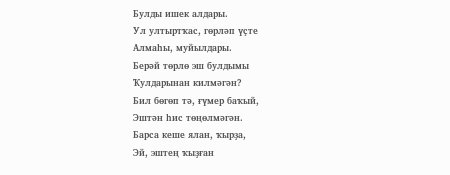Булды ишек алдары.
Ул ултыртҡас, гөрләп үҫте
Алмаһы, муйылдары.
Берәй төрлө эш булдымы
Ҡулдарынан килмәгән?
Бил бөгөп тә, ғүмер баҡый,
Эштән һис төңөлмәгән.
Барса кеше ялан, ҡырҙа,
Эй, эштең ҡыҙған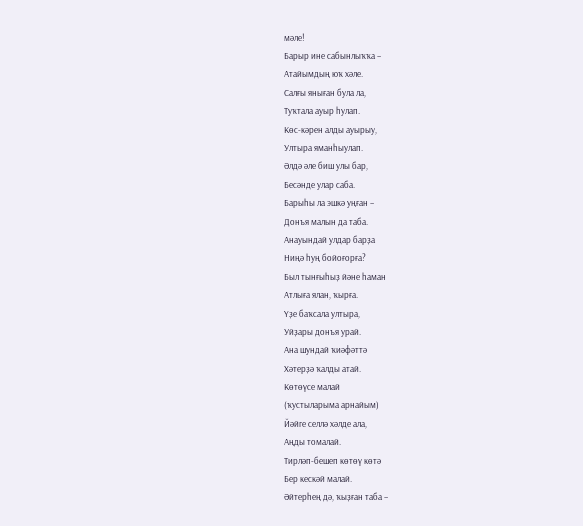мәле!
Барыр ине сабынлыҡҡа –
Атайымдың юҡ хәле.
Салғы яныған була ла,
Туҡтала ауыр һулап.
Көс-кәрен алды ауырыу,
Ултыра яманһыулап.
Әлдә әле биш улы бар,
Бесәнде улар саба.
Барыһы ла эшкә уңған –
Донъя малын да таба.
Анауындай улдар барҙа
Ниңә һуң бойоғорға?
Был тынғыһыҙ йәне һаман
Атлыға ялан, ҡырға.
Үҙе баҡсала ултыра,
Уйҙары донъя урай.
Ана шундай ҡиәфәттә
Хәтерҙә ҡалды атай.
Көтөүсе малай
(ҡустыларыма арнайым)
Йәйге селлә хәлде ала,
Аңды томалай.
Тирләп-бешеп көтөү көтә
Бер кескәй малай.
Әйтерһең дә, ҡыҙған таба –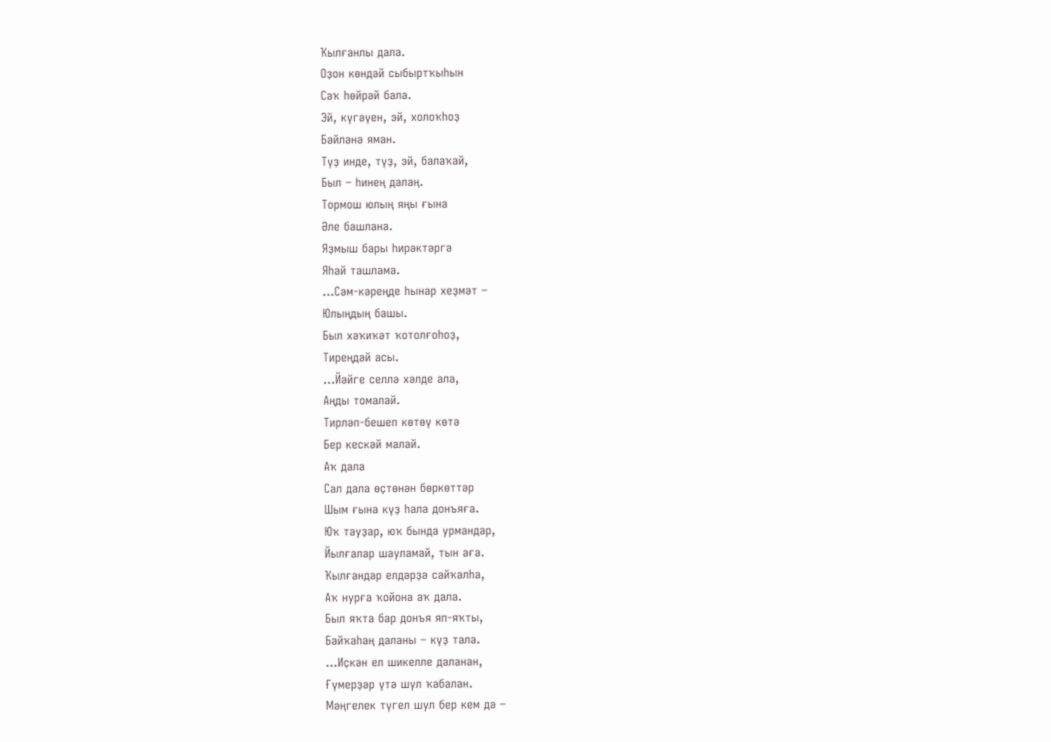Ҡылғанлы дала.
Оҙон көндәй сыбыртҡыһын
Саҡ һөйрәй бала.
Эй, күгәүен, эй, холоҡһоҙ
Бәйләнә яман.
Түҙ инде, түҙ, эй, балаҡай,
Был – һинең далаң.
Тормош юлың яңы ғына
Әле башлана.
Яҙмыш бары һирәктәргә
Яһай ташлама.
...Сәм-кәреңде һынар хеҙмәт –
Юлыңдың башы.
Был хәҡиҡәт ҡотолғоһоҙ,
Тиреңдәй асы.
...Йәйге селлә хәлде ала,
Аңды томалай.
Тирләп-бешеп көтөү көтә
Бер кескәй малай.
Аҡ дала
Сал дала өҫтөнән бөркөттәр
Шым ғына күҙ һала донъяға.
Юҡ тауҙар, юҡ бында урмандар,
Йылғалар шауламай, тын аға.
Ҡылғандар елдәрҙә сайҡалһа,
Аҡ нурға ҡойона аҡ дала.
Был яҡта бар донъя яп-яҡты,
Байҡаһаң даланы – күҙ тала.
...Иҫкән ел шикелле даланан,
Ғүмерҙәр үтә шул ҡабалан.
Мәңгелек түгел шул бер кем дә –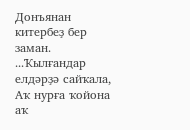Донъянан китербеҙ бер заман.
...Ҡылғандар елдәрҙә сайҡала,
Аҡ нурға ҡойона аҡ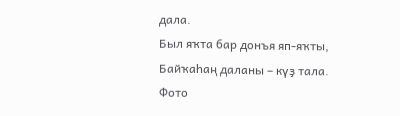дала.
Был яҡта бар донъя яп-яҡты,
Байҡаһаң даланы – күҙ тала.
Фото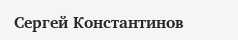Сергей Константинов